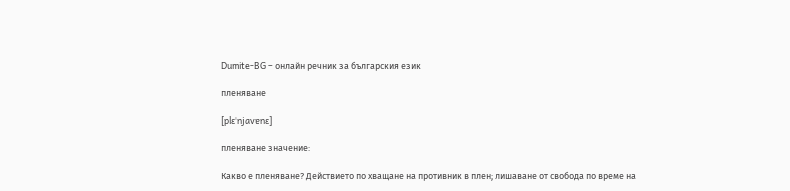Dumite-BG – онлайн речник за българския език

пленяване

[plɛˈnjavɐnɛ]

пленяване значение:

Какво е пленяване? Действието по хващане на противник в плен; лишаване от свобода по време на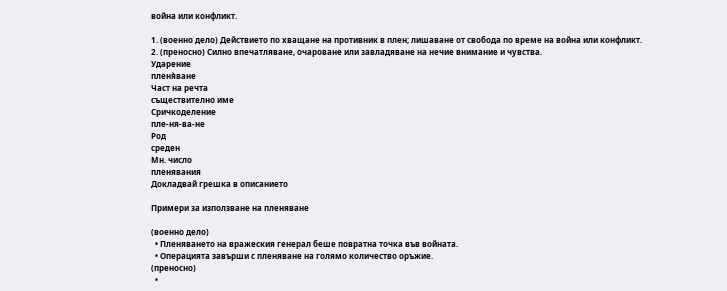война или конфликт.

1. (военно дело) Действието по хващане на противник в плен; лишаване от свобода по време на война или конфликт.
2. (преносно) Силно впечатляване, очароване или завладяване на нечие внимание и чувства.
Ударение
пленя̀ване
Част на речта
съществително име
Сричкоделение
пле-ня-ва-не
Род
среден
Мн. число
пленявания
Докладвай грешка в описанието

Примери за използване на пленяване

(военно дело)
  • Пленяването на вражеския генерал беше повратна точка във войната.
  • Операцията завърши с пленяване на голямо количество оръжие.
(преносно)
  •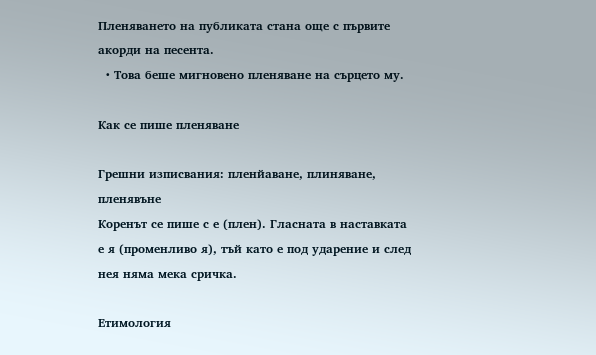Пленяването на публиката стана още с първите акорди на песента.
  • Това беше мигновено пленяване на сърцето му.

Как се пише пленяване

Грешни изписвания: пленйаване, плиняване, пленявъне
Коренът се пише с е (плен). Гласната в наставката е я (променливо я), тъй като е под ударение и след нея няма мека сричка.

Етимология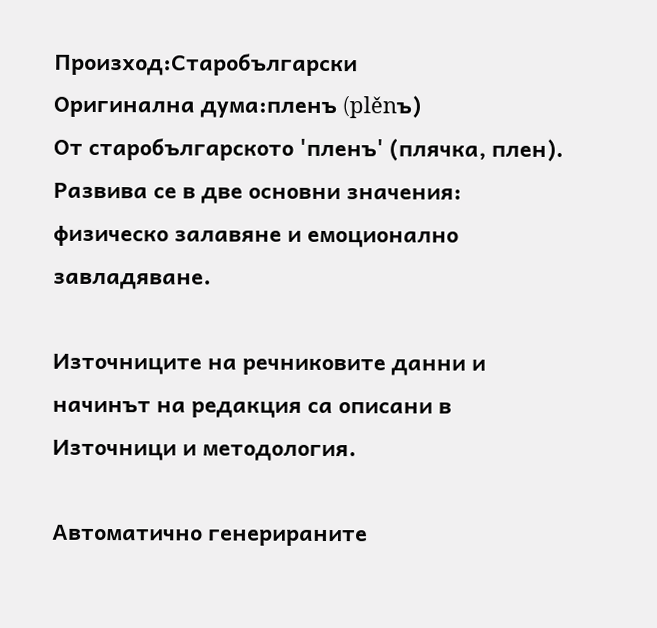Произход:Старобългарски
Оригинална дума:пленъ (plěnъ)
От старобългарското 'пленъ' (плячка, плен). Развива се в две основни значения: физическо залавяне и емоционално завладяване.

Източниците на речниковите данни и начинът на редакция са описани в Източници и методология.

Автоматично генерираните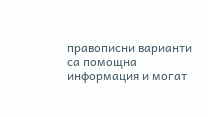правописни варианти са помощна информация и могат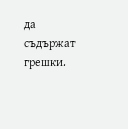да съдържат грешки.